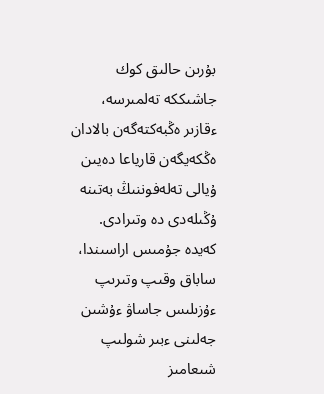بۇرىن حالىق كوك جاشىككە تەلمىرسە، ءقازىر ەڭبەكتەگەن بالادان ەڭكەيگەن قارياعا دەيىن ۇيالى تەلەفوننىڭ بەتىنە ۇڭىلەدى دە وتىرادى. كەيدە جۇمىس اراسىندا، ساباق وقىپ وتىرىپ ءۇزىلىس جاساۋ ءۇشىن جەلىنى ءبىر شولىپ شىعامىز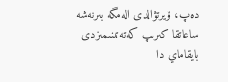دەپ، ۆيرتۋالدى الەمگە بىرنەشە ساعاتقا كىرىپ كەتەتىنىمىزدى بايقاماي دا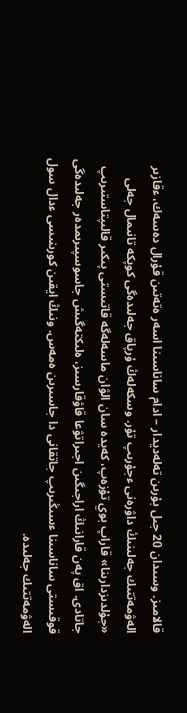قالامىز. وسىدان 20 جىل بۇرىن تەلەديدار – ادام ساناسىنا اسەر ەتەتىن قۇرال دەسەك، ءقازىر الەۋمەتتىك جەلىنىڭ داۋرەنى ءجۇرىپ تۇر. وسكەلەڭ ۇرپاق جەلىدەگى كوپكە تانىمال جەلى «جۇلدىزدارىنا» قاراپ بوي تۇزەپ، كەيدە سان الۋان ماسەلەگە قاتىستى پىكىر قالىپتاستىرىپ جاتادى. اق پەن قارانىڭ اراجىگىن اجىراتۋعا قاۋقارسىز، ەلىكتەگىش جاسوسپىرىمدەر جەلىدەگى قوقىستى ساناسىنا ءسىڭىرىپ جاتقانى دا جاسىرىن ەمەس. ونىڭ ايقىن كورىنىسى ءدال سول الەۋمەتتىك جەلىدە.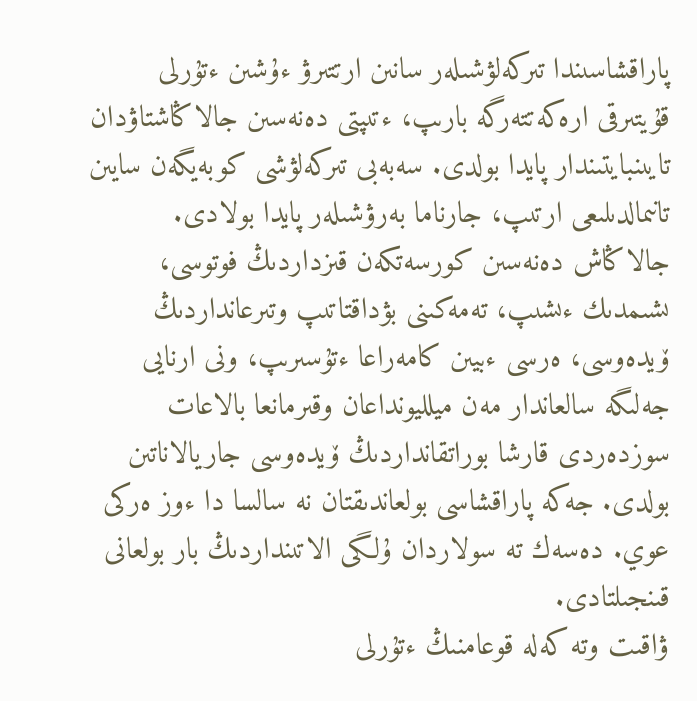پاراقشاسىندا تىركەلۋشىلەر سانىن ارتتىرۋ ءۇشىن ءتۇرلى قۇيتىرقى ارەكەتتەرگە بارىپ، ءتىپتى دەنەسىن جالاڭاشتاۋدان تايىنبايتىندار پايدا بولدى. سەبەبى تىركەلۋشى كوبەيگەن سايىن تانىمالدىلىعى ارتىپ، جارناما بەرۋشىلەر پايدا بولادى.
جالاڭاش دەنەسىن كورسەتكەن قىزداردىڭ فوتوسى، ىشىمدىك ءىشىپ، تەمەكىنى بۋداقتاتىپ وتىرعانداردىڭ ۆيدەوسى، ەرسى ءبيىن كامەراعا ءتۇسىرىپ، ونى ارنايى جەلىگە سالعاندار مەن ميلليونداعان وقىرمانعا بالاعات سوزدەردى قارشا بوراتقانداردىڭ ۆيدەوسى جاريالاناتىن بولدى. جەكە پاراقشاسى بولعاندىقتان نە سالسا دا ءوز ەركى عوي. دەسەك تە سولاردان ۇلگى الاتىنداردىڭ بار بولعانى قىنجىلتادى.
ۋاقىت وتە كەلە قوعامنىڭ ءتۇرلى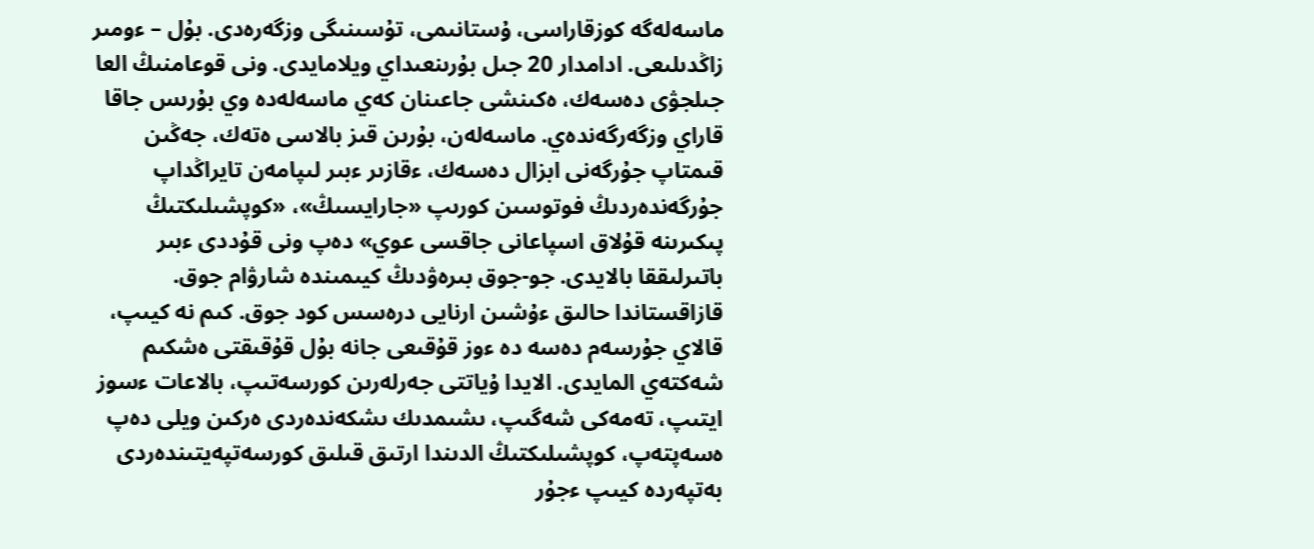ماسەلەگە كوزقاراسى، ۇستانىمى، تۇسىنىگى وزگەرەدى. بۇل – ءومىر زاڭدىلىعى. ادامدار 20 جىل بۇرىنعىداي ويلامايدى. ونى قوعامنىڭ العا جىلجۋى دەسەك، ەكىنشى جاعىنان كەي ماسەلەدە وي بۇرىس جاقا قاراي وزگەرگەندەي. ماسەلەن، بۇرىن قىز بالاسى ەتەك، جەڭىن قىمتاپ جۇرگەنى ابزال دەسەك، ءقازىر ءبىر لىپامەن تايراڭداپ جۇرگەندەردىڭ فوتوسىن كورىپ «جارايسىڭ»، «كوپشىلىكتىڭ پىكىرىنە قۇلاق اسپاعانى جاقسى عوي» دەپ ونى قۇددى ءبىر باتىرلىققا بالايدى. جو-جوق بىرەۋدىڭ كيىمىندە شارۋام جوق. قازاقستاندا حالىق ءۇشىن ارنايى درەسس كود جوق. كىم نە كيىپ، قالاي جۇرسەم دەسە دە ءوز قۇقىعى جانە بۇل قۇقىقتى ەشكىم شەكتەي المايدى. الايدا ۇياتتى جەرلەرىن كورسەتىپ، بالاعات ءسوز ايتىپ، تەمەكى شەگىپ، ىشىمدىك ىشكەندەردى ەركىن ويلى دەپ ەسەپتەپ، كوپشىلىكتىڭ الدىندا ارتىق قىلىق كورسەتپەيتىندەردى بەتپەردە كيىپ ءجۇر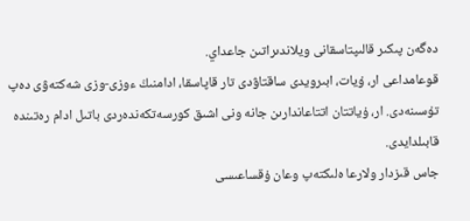دەگەن پىكىر قالىپتاسقانى ويلاندىراتىن جاعداي.
قوعامداعى ار، ۇيات، ابىرويدى ساقتاۋدى تار قاپاسقا، ادامنىڭ ءوزى-وزى شەكتەۋى دەپ تۇسىنەدى. ار، ۇياتتان اتتاعاندارىن جانە ونى اشىق كورسەتكەندەردى باتىل ادام رەتىندە قابىلدايدى.
جاس قىزدار ولارعا ەلىكتەپ وعان ۇقساعىسى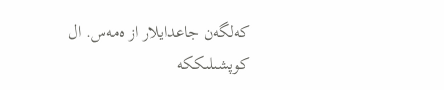كەلگەن جاعدايلار از ەمەس. ال كوپشىلىككە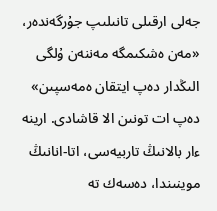جەلى ارقىلى تانىلىپ جۇرگەندەر، «مەن ەشكىمگە مەننەن ۇلگى الىڭدار دەپ ايتقان ەمەسپىن» دەپ ات تونىن الا قاشادى. ارينە ءار بالانىڭ تاربيەسى، اتا-انانىڭ موينىندا، دەسەك تە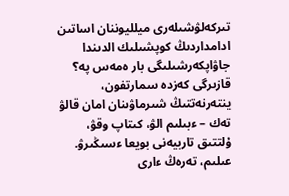تىركەلۋشىلەرى ميلليوننان اساتىن ادامداردىڭ كوپشىلىك الدىندا جاۋاپكەرشىلىگى بار ەمەس پە؟
قازىرگى كەزدە سمارتفون، ينتەرنەتتىڭ شىرماۋىنان امان قالۋ تەك – ءبىلىم الۋ، كىتاپ وقۋ، ۇلتتىق تاربيەنى بويعا ءسىڭىرۋ. عىلىم، تەرەڭ ءارى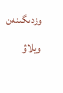وزدىگىنەن ويلاۋ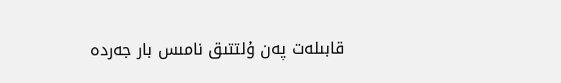قابىلەت پەن ۇلتتىق نامىس بار جەردە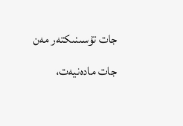جات تۇسىنىكتەر مەن جات مادەنيەت،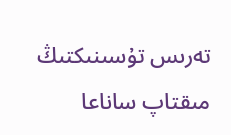تەرىس تۇسىنىكتىڭ مىقتاپ ساناعا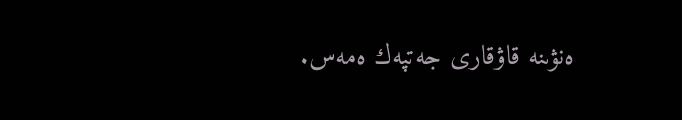ەنۋىنە قاۋقارى جەتپەك ەمەس.